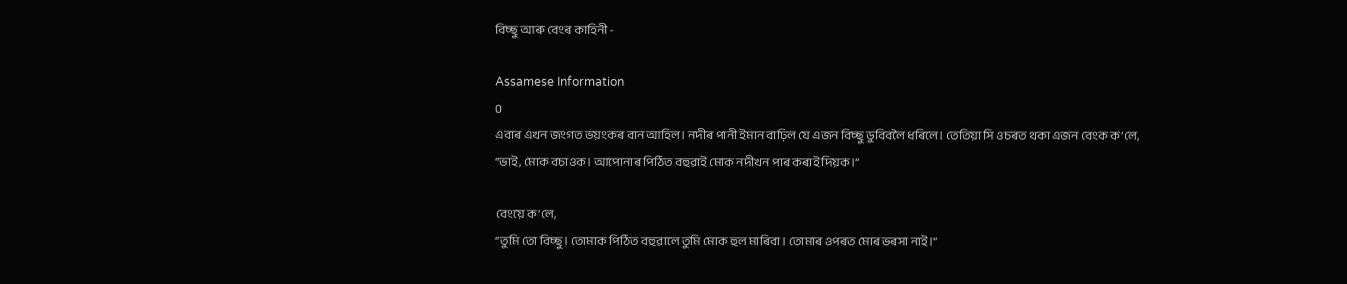বিচ্ছু আৰু বেংৰ কাহিনী -

Assamese Information
0
এবাৰ এখন জংগত ভয়ংকৰ বান আহিল। নদীৰ পানী ইমান বাঢ়িল যে এজন বিচ্ছু ডুবিবলৈ ধৰিলে। তেতিয়া সি ওচৰত থকা এজন বেংক ক’লে,
“ভাই, মোক বচাওক। আপোনাৰ পিঠিত বহুৱাই মোক নদীখন পাৰ কৰাই দিয়ক।”

বেংয়ে ক’লে,
“তুমি তো বিচ্ছু। তোমাক পিঠিত বহুৱালে তুমি মোক হুল মাৰিবা। তোমাৰ ওপৰত মোৰ ভৰসা নাই।”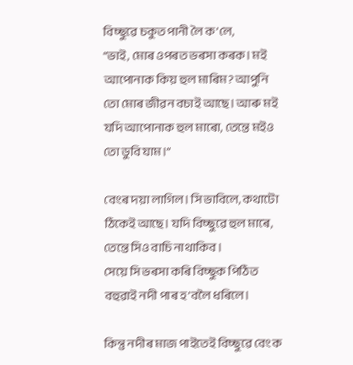বিচ্ছুৱে চকুত পানী লৈ ক’লে,
“ভাই, মোৰ ওপৰত ভৰসা কৰক। মই আপোনাক কিয় হুল মাৰিম? আপুনি তো মোৰ জীৱন বচাই আছে। আৰু মই যদি আপোনাক হুল মাৰো, তেন্তে মইও তো ডুবি যাম।”

বেংৰ দয়া লাগিল। সি ভাবিলে, কথাটো ঠিকেই আছে। যদি বিচ্ছুৱে হুল মাৰে, তেন্তে সিও বাচি নাথাকিব।
সেয়ে সি ভৰসা কৰি বিচ্ছুক পিঠিত বহুৱাই নদী পাৰ হ’বলৈ ধৰিলে।

কিন্তু নদীৰ মাজ পাইতেই বিচ্ছুৱে বেংক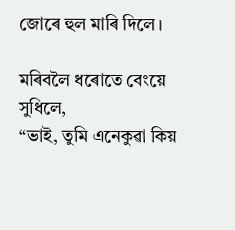জোৰে হুল মাৰি দিলে।

মৰিবলৈ ধৰোতে বেংয়ে সুধিলে,
“ভাই, তুমি এনেকুৱা কিয়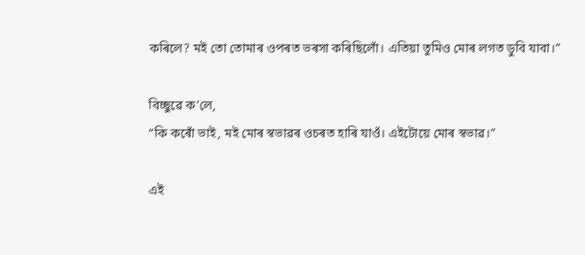কৰিলে? মই তো তোমাৰ ওপৰত ভৰসা কৰিছিলোঁ। এতিয়া তুমিও মোৰ লগত ডুবি যাবা।”

বিচ্ছুৱে ক’লে,
“কি কৰোঁ ভাই, মই মোৰ স্বভাৱৰ ওচৰত হাৰি যাওঁ। এইটোয়ে মোৰ স্বভাৱ।”

এই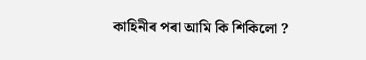কাহিনীৰ পৰা আমি কি শিকিলো ?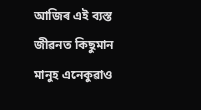আজিৰ এই ব্যস্ত জীৱনত কিছুমান মানুহ এনেকুৱাও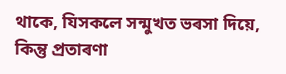থাকে, যিসকলে সন্মুখত ভৰসা দিয়ে, কিন্তু প্ৰতাৰণা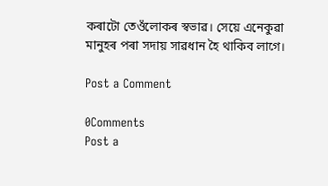কৰাটো তেওঁলোকৰ স্বভাৱ। সেয়ে এনেকুৱা মানুহৰ পৰা সদায় সাৱধান হৈ থাকিব লাগে।

Post a Comment

0Comments
Post a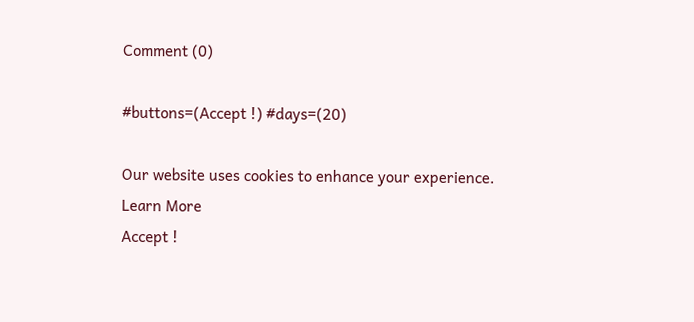Comment (0)

#buttons=(Accept !) #days=(20)

Our website uses cookies to enhance your experience. Learn More
Accept !